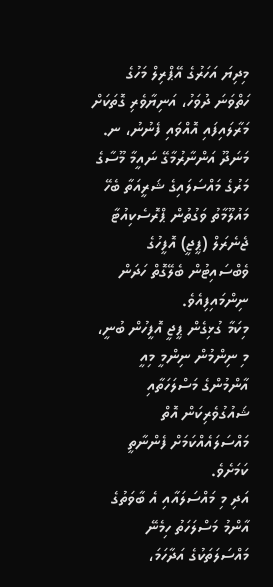މިދިޔަ އަހަރުގެ އޭޕްރިލް މަހުގެ ހަތްވަނަ ދުވަހު، އަނިޔާވެރި ގޮތަކަށް މަރާލައިފައި އޮއްވައި ފެނުނު، ނ. މަނަދޫ އަންނާރުމާގޭ ނައީމާ މޫސާގެ މަރުގެ މައްސަލައިގެ ޝަރީއަތާ ބެހޭ މައުލޫމާތު ވަގުތުން ޕްރޮސެކިއުޓާ ޖެނެރަލް (ޕީޖީ) އޮފީހުގެ ވެބްސައިޓުން ބެލޭގޮތް ހަދަން ނިންމައިފިއެވެ.
މިކަމާ ގުޅިގެން ޕީޖީ އޮފީހުން ބުނީ، މި ނިންމުން ނިންމީ މިއީ އާންމުންގެ މަސްލަހަތާއި ޝައުގުވެރިކަން އޮތް މައްސަލައެއްކަމަށް ފެންނާތީ ކަމަށެވެ.
އަދި މި މައްސަލައާއި އެ ބާވަތުގެ އާންމު މަސްލަހަތު ހިމެނޭ މައްސަލަތަކުގެ އަދާހަމަ،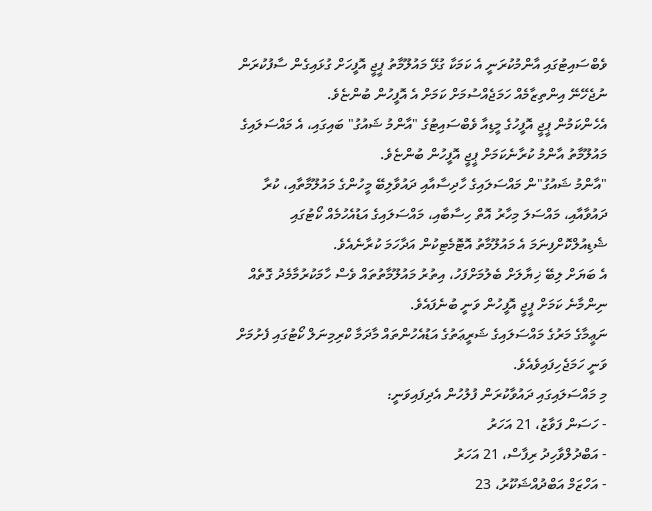ވެބްސައިޓުގައި އާންމުކުރަނީ އެ ކަމަކާ ގުޅޭ މައުލޫމާތު ޕީޖީ އޮފީހަށް ގުޅައިގެން ސާފުކުރަން ނުޖެހޭނޭ އިންތިޒާމެއް ހަމަޖެއްސުމަށް ކަމަށް އެ އޮފީހުން ބުންޏެވެ.
އެހެންކަމުން ޕީޖީ އޮފީހުގެ މީޑިއާ ވެބްސައިޓުގެ "އާންމު ޝައުގު" ބައިގައި، އެ މައްސަލައިގެ މައުލޫމާތު އާންމު ކުރާނެކަމަށް ޕީޖީ އޮފީހުން ބުންޏެވެ.
"އާންމު ޝައުގު"ން މައްސަލައިގެ ހާދިސާއާއި ދައުވާލިބޭ މީހުންގެ މައުލޫމާތާއި، ކުރާ ދައުވާއާއި، މައްސަލަ މިހާރު އޮތް ހިސާބާއި، މައްސަލައިގެ އަޑުއެހުމެއް ކޯޓުގައި ޝެޑިއުލްކޮށްފިނަމަ އެ މައުލޫމާތު އޮޓޮމެޓިކުން އަދާހަމަ ކުރާނެއެވެ.
އެ ބަޔަށް ލިބޭ ޚިޔާލަށް ބެލުމަށްފަހު، އިތުރު މައުލޫމާތުތައް ވެސް ހާމަކުރުމާމެދު ގޮތެއް ނިންމާނެ ކަމަށް ޕީޖީ އޮފީހުން ވަނީ ބުނެފައެވެ.
ނަޢީމާގެ މަރުގެ މައްސަލައިގެ ޝަރީޢަތުގެ އަޑުއެހުންތައް މާދަމާ ކްރިމިނަލް ކޯޓުގައި ފެށުމަށް ވަނީ ހަމަޖެހިފައިވެއެވެ.
މި މައްސަލައިގައި ދައުވާކުރަން ފުލުހުން އެދިފައިވަނީ:
- ހަސަން ފަވާޒު، 21 އަހަރު
- އަބްދުލްވާހިދު ރިފާސް، 21 އަހަރު
- އަހްޒަމް އަބްދުއްޝަކޫރު، 23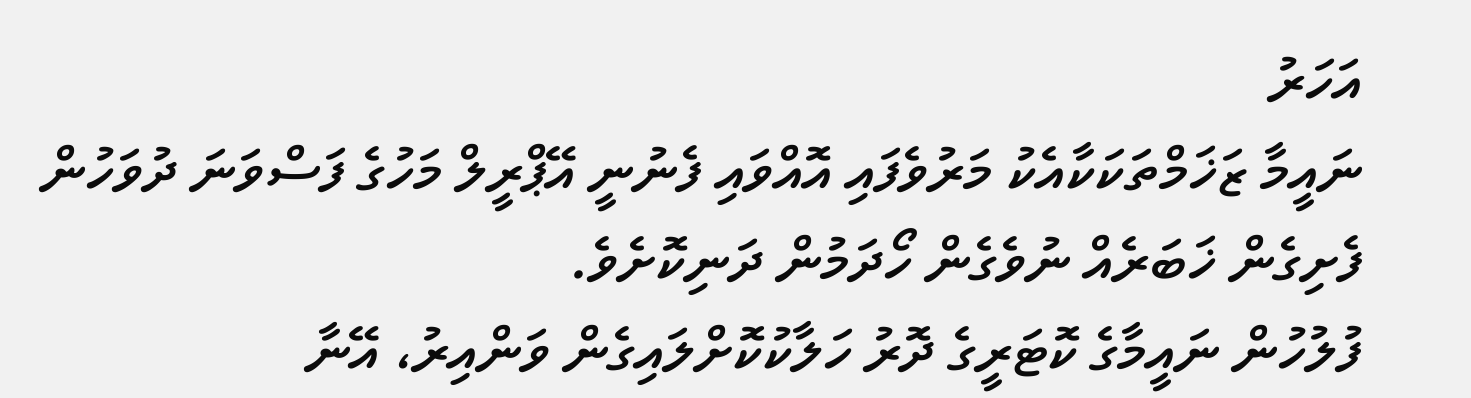އަހަރު
ނައީމާ ޒަޚަމްތަކަކާއެކު މަރުވެފައި އޮއްވައި ފެނުނީ އޭޕްރީލް މަހުގެ ފަސްވަނަ ދުވަހުން ފެށިގެން ޚަބަރެއް ނުވެގެން ހޯދަމުން ދަނިކޮށެވެ.
ފުލުހުން ނައީމާގެ ކޮޓަރީގެ ދޮރު ހަލާކުކޮށްލައިގެން ވަންއިރު، އޭނާ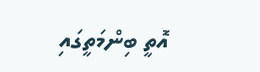އޮތީ ބިންމަތީގައި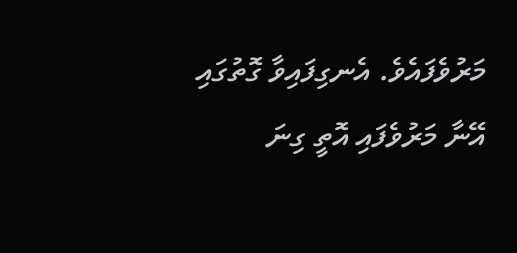މަރުވެފައެވެ. އެނގިފައިވާ ގޮތުގައި އޭނާ މަރުވެފައި އޮތީ ގިނަ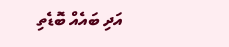އަދި ބައެއް ބޮޑެތި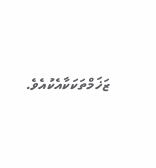ޒަޚަމްތަކަކާއެކުއެވެ.